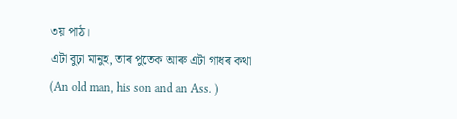৩য় পাঠ।
এটা বুঢ়া মানুহ, তাৰ পুতেক আৰু এটা গাধৰ কথা
(An old man, his son and an Ass. )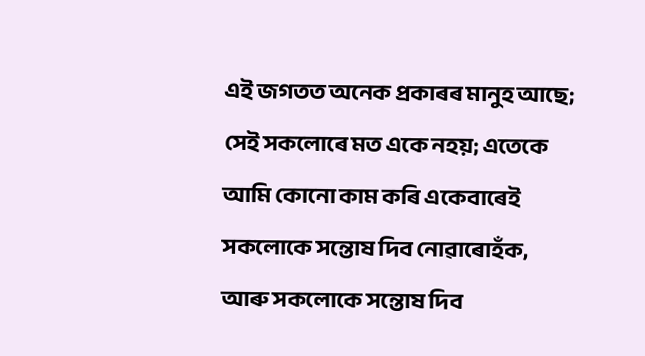এই জগতত অনেক প্ৰকাৰৰ মানুহ আছে; সেই সকলোৰে মত একে নহয়; এতেকে আমি কোনো কাম কৰি একেবাৰেই সকলোকে সন্তোষ দিব নোৱাৰোহঁক, আৰু সকলোকে সন্তোষ দিব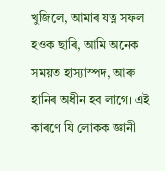খুজিলে, আমাৰ যত্ন সফল হওক ছাৰি, আমি অনেক সময়ত হাস্যাস্পদ, আৰু হানিৰ অধীন হব লাগে। এই কাৰণে যি লোকক জ্ঞানী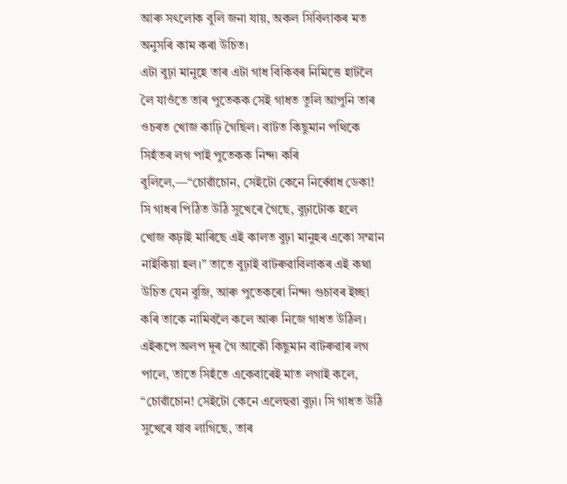আৰু সৎলোক বুলি জনা যায়, অকল সিবিলাকৰ মত অনুসৰি কাম কৰা উচিত।
এটা বুঢ়া মানুহে তাৰ এটা গাধ বিকিবৰ নিমিত্তে হাটলৈ লৈ যাওঁতে তাৰ পুতেকক সেই গাধত তুলি আপুনি তাৰ ওচৰত খোজ কাঢ়ি গৈছিল। বাটত কিছুমান পথিকে সিহঁতৰ লগ পাই পুতেকক নিন্দ৷ কৰি বুলিলে,—“চোৱাঁচোন, সেইটো কেনে নিৰ্ব্বোধ ডেকা! সি গাধৰ পিঠিত উঠি সুখেৰে গৈছে, বুঢ়াটোক হলে খোজ কঢ়াই মাৰিছে এই কালত বুঢ়া মানুহৰ একো সম্মান নাইকিয়া হল।” তাতে বুঢ়াই বাটৰুৱাবিলাকৰ এই কথা উচিত যেন বুজি, আৰু পুতেকৰো নিন্দ৷ গুচাবৰ ইচ্ছা কৰি তাকে নামিবলৈ কলে আৰু নিজে গাধত উঠিল। এইৰূপে অলপ দূৰ গৈ আকৌ কিছুমান বাটৰুৱাৰ লগ পালে, তাতে সিহঁতে একেবাৰেই মাত লগাই কলে, “চোৱাঁচোন! সেইটো কেনে এলেহুৱা বুঢ়া। সি গাধত উঠি সুখেৰে যাব লাগিছে, তাৰ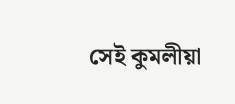সেই কুমলীয়া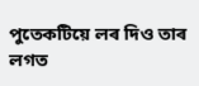পুতেকটিয়ে লৰ দিও তাৰ লগত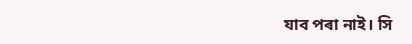যাব পৰা নাই। সি